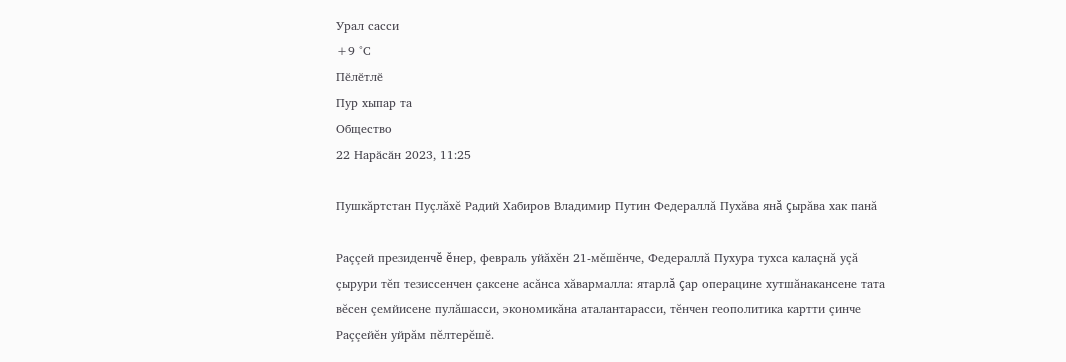Урал сасси
+9 °С
Пӗлӗтлӗ
Пур хыпар та
Общество
22 Нарӑсӑн 2023, 11:25

Пушкăртстан Пуçлăхĕ Радий Хабиров Владимир Путин Федераллă Пухăва янă çырăва хак панă

Раççей президенчĕ ĕнер, февраль уйăхĕн 21-мĕшĕнче, Федераллă Пухура тухса калаçнă уçă çырури тĕп тезиссенчен çаксене асăнса хăвармалла: ятарлă çар операцине хутшăнакансене тата вĕсен çемйисене пулăшасси, экономикăна аталантарасси, тĕнчен геополитика картти çинче Раççейĕн уйрăм пĕлтерĕшĕ.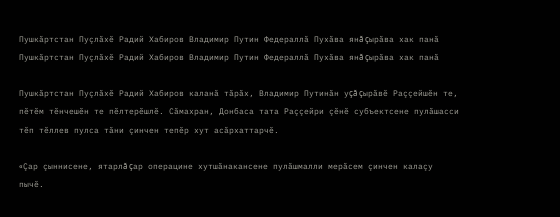Пушкăртстан Пуçлăхĕ Радий Хабиров Владимир Путин Федераллă Пухăва янă çырăва хак панă
Пушкăртстан Пуçлăхĕ Радий Хабиров Владимир Путин Федераллă Пухăва янă çырăва хак панă

Пушкăртстан Пуçлăхĕ Радий Хабиров каланă тăрăх, Владимир Путинăн уçă çырăвĕ Раççейшĕн те, пĕтĕм тĕнчешĕн те пĕлтерĕшлĕ. Сăмахран, Донбаса тата Раççейри çĕнĕ субъектсене пулăшасси тĕп тĕллев пулса тăни çинчен тепĕр хут асăрхаттарчĕ.

«Çар çыннисене, ятарлă çар операцине хутшăнакансене пулăшмалли мерăсем çинчен калаçу пычĕ.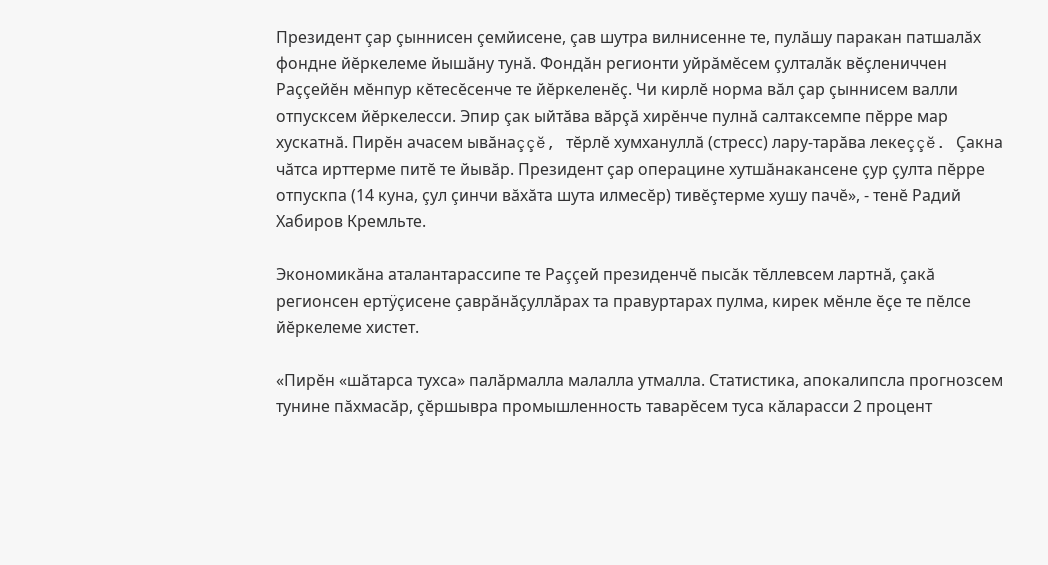Президент çар çыннисен çемйисене, çав шутра вилнисенне те, пулăшу паракан патшалăх фондне йĕркелеме йышăну тунă. Фондăн регионти уйрăмĕсем çулталăк вĕçлениччен Раççейĕн мĕнпур кĕтесĕсенче те йĕркеленĕç. Чи кирлĕ норма вăл çар çыннисем валли отпусксем йĕркелесси. Эпир çак ыйтăва вăрçă хирĕнче пулнă салтаксемпе пĕрре мар хускатнă. Пирĕн ачасем ывăнаççĕ, тĕрлĕ хумхануллă (стресс) лару-тарăва лекеççĕ. Çакна чăтса ирттерме питĕ те йывăр. Президент çар операцине хутшăнакансене çур çулта пĕрре отпускпа (14 куна, çул çинчи вăхăта шута илмесĕр) тивĕçтерме хушу пачĕ», - тенĕ Радий Хабиров Кремльте.

Экономикăна аталантарассипе те Раççей президенчĕ пысăк тĕллевсем лартнă, çакă регионсен ертÿçисене çаврăнăçуллăрах та правуртарах пулма, кирек мĕнле ĕçе те пĕлсе йĕркелеме хистет.

«Пирĕн «шăтарса тухса» палăрмалла малалла утмалла. Статистика, апокалипсла прогнозсем тунине пăхмасăр, çĕршывра промышленность таварĕсем туса кăларасси 2 процент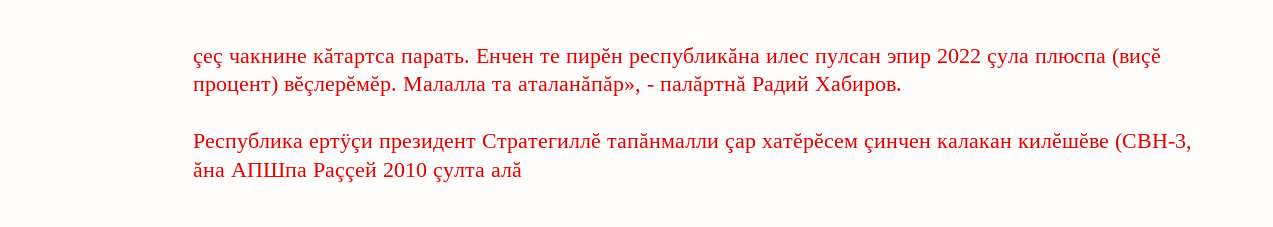çеç чакнине кăтартса парать. Енчен те пирĕн республикăна илес пулсан эпир 2022 çула плюспа (виçĕ процент) вĕçлерĕмĕр. Малалла та аталанăпăр», - палăртнă Радий Хабиров.

Республика ертÿçи президент Стратегиллĕ тапăнмалли çар хатĕрĕсем çинчен калакан килĕшĕве (СВН-3, ăна АПШпа Раççей 2010 çулта алă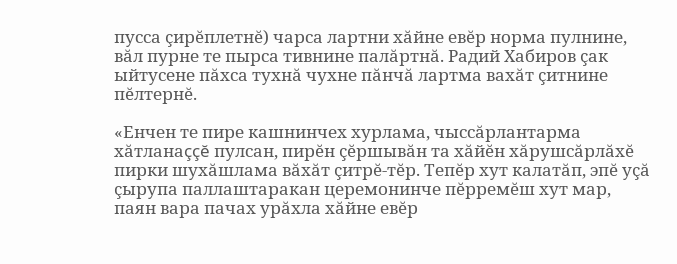пусса çирĕплетнĕ) чарса лартни хăйне евĕр норма пулнине, вăл пурне те пырса тивнине палăртнă. Радий Хабиров çак ыйтусене пăхса тухнă чухне пăнчă лартма вахăт çитнине пĕлтернĕ.

«Енчен те пире кашнинчех хурлама, чыссăрлантарма хăтланаççĕ пулсан, пирĕн çĕршывăн та хăйĕн хăрушсăрлăхĕ пирки шухăшлама вăхăт çитрĕ-тĕр. Тепĕр хут калатăп, эпĕ уçă çырупа паллаштаракан церемонинче пĕрремĕш хут мар, паян вара пачах урăхла хăйне евĕр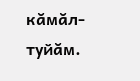кăмăл-туйăм.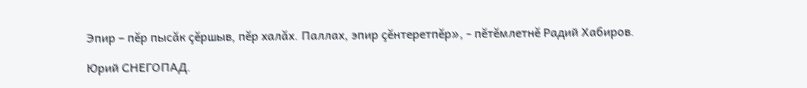Эпир – пĕр пысăк çĕршыв, пĕр халăх. Паллах, эпир çĕнтеретпĕр», - пĕтĕмлетнĕ Радий Хабиров.

Юрий СНЕГОПАД.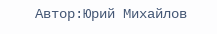Автор:Юрий Михайлов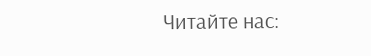Читайте нас: